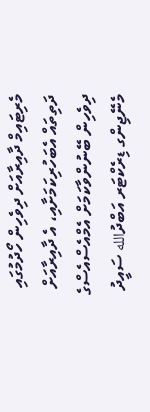މެރިޓައިމް ދާއިރާއަށް ދިވެހިން ހޯދުމުގައި ދަތިތައް އެބަހުރިކަމަށާއި، އެ ދާއިރާއަށް ދިވެހިން ބޭނުންވާކަމަށް އެމްއެސްއެސްގެ މެނޭޖިންގ ޑިރެކްޓަރ އަބްދުالله ސައީދު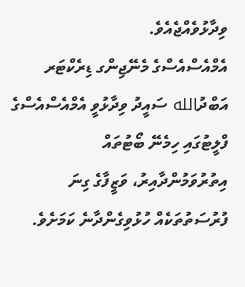ވިދާޅުވެއްޖެއެވެ.
އެމްއެސްއެސްގެ މެނޭޖިންގ ޑިރެކްޓަރ އަބްދުالله ސައީދު ވިދާޅުވީ އެމްއެސްއެސްގެ ފްލީޓުގައި ހިމެނޭ ބޯޓުތައް އިތުރުވަމުންދާއިރު، ވަޒީފާގެ ގިނަ ފުރުސަތުތަކެއް ހުޅުވިގެންދާނެ ކަމަށެވެ.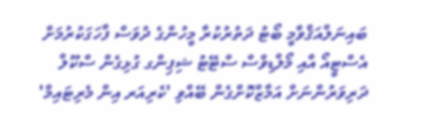ބައިނަލްއަޤްވާމީ ބޯޓު ދަތުރުކުރާ މީހުންގެ ދުވަސް ފާހަގަކުރުމަށް އެސްޓީއޯ އާއި މޯލްޑިވްސް ސްޓޭޓު ޝިޕިންގ ގުޅިގެން ސްކޫލް ދަރިވަރުންނަށް އަމާޒްކޮށްގެން ބޭއްވި 'ކެރިއަރ އިން މެރިޓައިމް'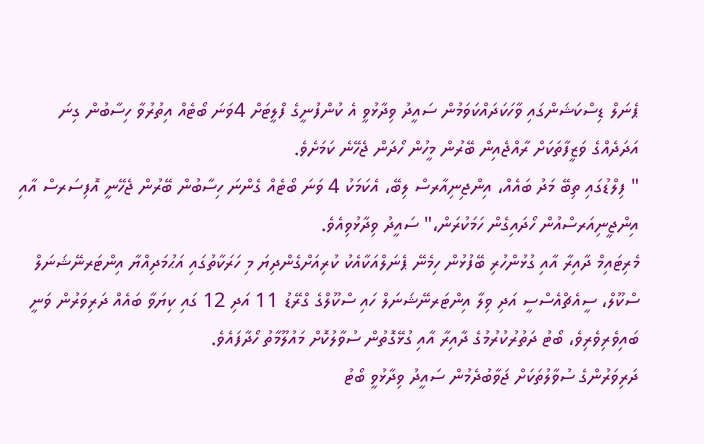ޕެނަލް ޑިސްކަޝަންގައި ވާހަކަދައްކަވަމުން ސައީދު ވިދާޅުވީ އެ ކުންފުނީގެ ފްލީޓަށް 4ވަނަ ބޯޓެއް އިތުރުވާ ހިސާބުން ގިނަ އަދަދެއްގެ ވަޒީފާތަކަށް ރާއްޖެއިން ބޭރުން މީހުން ހޯދަން ޖެހޭނެ ކަމަށެވެ.
" ފިލްޑުގައި ތިބޭ މަދު ބައެއް، އިންޖިނިއާރސް ލިބޭ، އެކަމަކު 4 ވަނަ ބޯޓެއް ގެންނަ ހިސާބުން ބޭރުން ޖެހޭނީ އޮފިސަރސް އާއި އިންޖީނިއަރސްއުން ހޯދައިގެން ހަމަކުރަން،" ސައީދު ވިދާޅުވިއެވެ.
މެރިޓައިމް ދާއިރާ އާއި ގުޅުންހުރި ބޭފުޅުން ހިމެނޭ ޕެނަލްއަކާއެކު ކުރިއަށްގެންދިޔަ މި ހަރަކާތުގައި އަޙުމަދިއްޔާ އިންޓަރނޭޝަނަލް ސްކޫލް، ސީއެޗްއެސްސީ އަދި ވިލާ އިންޓަރނޭޝަނަލް ހައި ސްކޫލްގެ ގްރޭޑު 11 އަދި 12 ގައި ކިޔަވާ ބައެއް ދަރިވަރުން ވަނީ ބައިވެރިވެރިވެ، ބޯޓު ދަތުރުކުރުމުގެ ދާއިރާ އާއި ގުޅޭގޮތުން ސުވާލުކޮށް މައުލޫމާތު ހޯދާފައެވެ.
ދަރިވަރުންގެ ސުވާލުތަކަށް ޖަވާބުދެމުން ސައީދު ވިދާޅުވީ ބޯޓު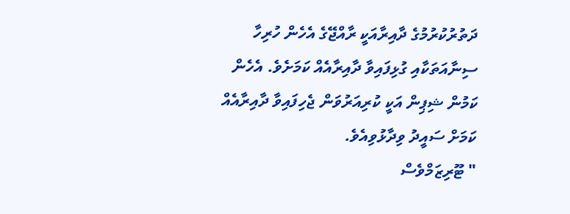ދަތުރުކުރުމުގެ ދާއިރާއަކީ ރާއްޖޭގެ އެހެން ހުރިހާ ސިނާއަތަކާއި ގުޅިފައިވާ ދާއިރާއެއް ކަމަށެވެ. އެހެން ކަމުން ޝިޕިން އަކީ ކުރިއަރުވަން ޖެހިފައިވާ ދާއިރާއެއް ކަމަށް ސައީދު ވިދާޅުވިއެވެ.
" ޓޫރިޒަމްވެސް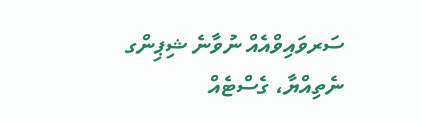ސަރވައިވްއެއް ނުވާނެ ޝިޕިންގ ނެތިއްޔާ، ގެސްޓެއް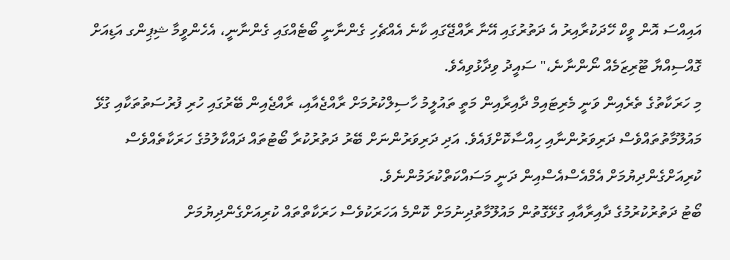އައިއްސަ އޮން ވީކް ހޭދަކުރާއިރު އެ ދަތުރުގައި އޭނާ ރާއްޖޭގައި ކާނެ އެއްޗެހި ގެންނާނީ ބޯޓެއްގައި ގެންނާނީ، އެހެންވީމާ ޝިޕިންގ އަޑިއަށް ގޮއްސިއްޔާ ޓޫރިޒަމެއް ނޯންނާނެ،" ސައީދު ވިދާޅުވިއެވެ.
މި ހަރަކާތުގެ ތެރެއިން ވަނީ މެރިޓައިމް ދާއިރާއިން މަތީ ތައުލީމު ހާސިލްކުރުމަށް ރާއްޖެއާއި، ރާއްޖެއިން ބޭރުގައި ހުރި ފުރުސަތުތަކާއި ގުޅޭ މައުލޫމާތުތައްވެސް ދަރިވަރުންނާއި ހިއްސާކޮށްފައެވެ. އަދި ދަރިވަރުންނަށް ބޭރު ދަތުރުކުރާ ބޯޓުތައް ދައްކާލުމުގެ ހަރަކާތެއްވެސް ކުރިއަށްގެންދިޔުމަށް އެމްއެސްއެސްއިން ދަނީ މަސައްކަތްކުރަމުންނެވެ.
ބޯޓު ދަތުރުކުރުމުގެ ދާއިރާއާއި ގުޅޭގޮތުން މައުލޫމާތުދިނުމަށް ކޮންމެ އަހަރަކުވެސް ހަރަކާތްތައް ކުރިއަށްގެންދިޔުމަށް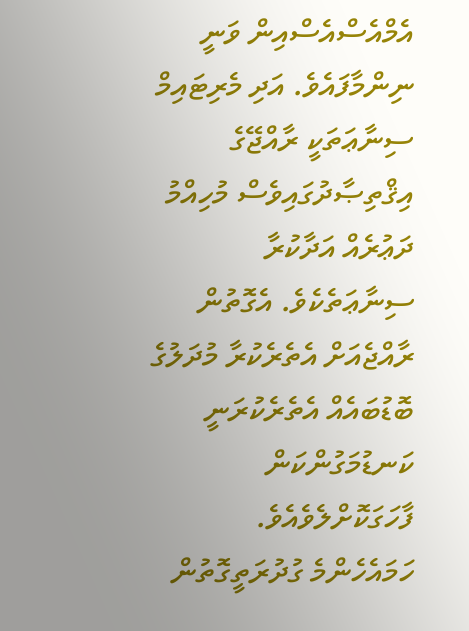އެމްއެސްއެސްއިން ވަނީ ނިންމާފައެވެ. އަދި މެރިޓައިމް ސިނާޢަތަކީ ރާއްޖޭގެ އިޤްތިޞާދުގައިވެސް މުހިއްމު ދަޢުރެއް އަދާކުރާ ސިނާޢަތެކެވެ. އެގޮތުން ރާއްޖެއަށް އެތެރެކުރާ މުދަލުގެ ބޮޑުބައެއް އެތެރެކުރަނީ ކަނޑުމަގުންކަން ފާހަގަކޮށްލެވެއެވެ.
ހަމައެހެންމެ ގުދުރަތީގޮތުން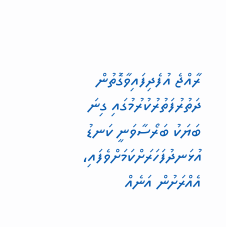ރާއްޖެ އުފެދިފައިވާގޮތުން ދަތުރުފަތުރުކުރުމުގައި ގިނަ ބަޔަކު ބަރޯސާވަނީ ކަނޑު އުޅަނދުފަހަރަށްކަމަށްވެފައި، އެއްރަށުން އަނެއް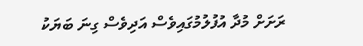ރަށަށް މުދާ އުފުލުމުގައިވެސް އަދިވެސް ގިނަ ބަޔަކު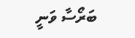ބަރޯސާ ވަނީ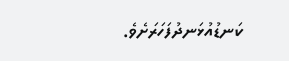ކަނޑުއުޅަނދުފަހަރަށެވެ.